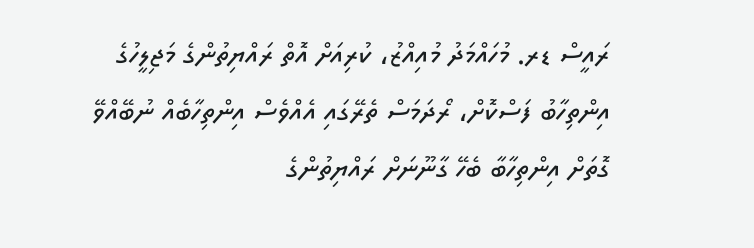ރައީސް ޑރ. މުހައްމަދު މުއިއްޒު، ކުރިއަށް އޮތް ރައްޔިތުންގެ މަޖިލީހުގެ އިންތިހާބު ފަސްކޮށް، ރޯދަމަސް ތެރޭގައި އެއްވެސް އިންތިހާބެއް ނުބޭއްވޭ ގޮތަށް އިންތިހާބާ ބެހޭ ގާނޫނަށް ރައްޔިތުންގެ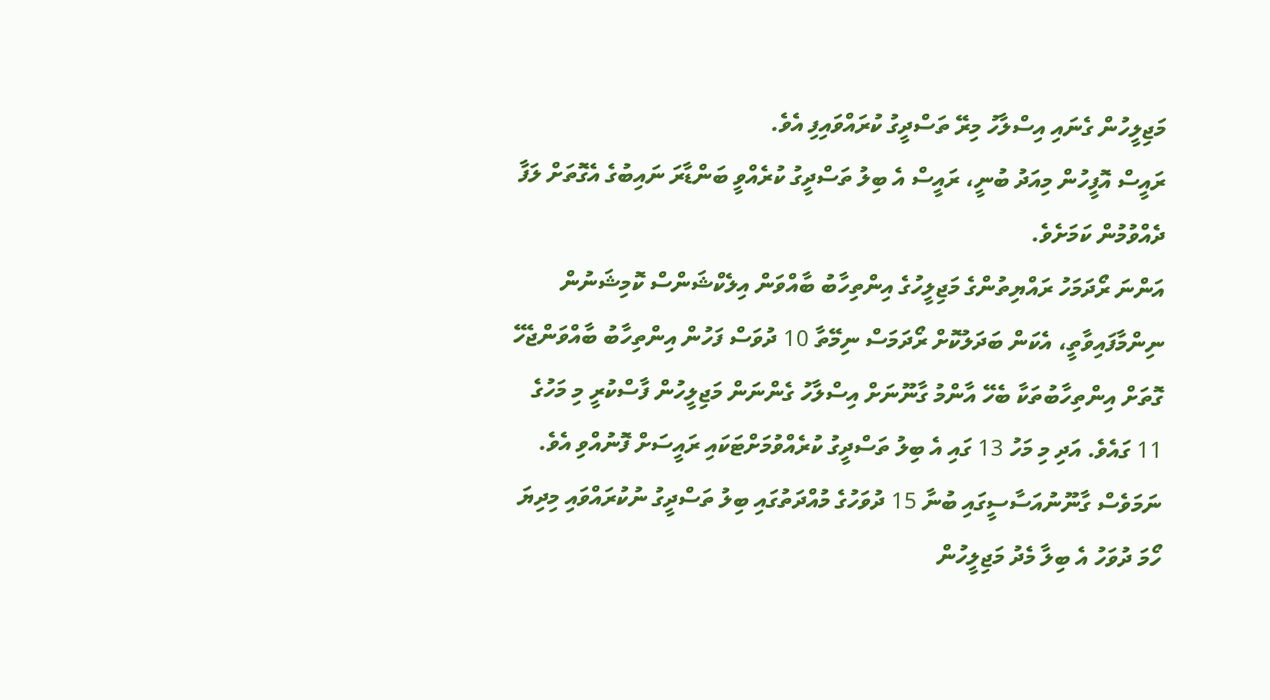މަޖިލީހުން ގެނައި އިސްލާހު މިރޭ ތަސްދީގު ކުރައްވައިފި އެވެ.
ރައީސް އޮފީހުން މިއަދު ބުނީ، ރައީސް އެ ބިލު ތަސްދީގު ކުރެއްވީ ބަންޑާރަ ނައިބުގެ އެގޮތަށް ލަފާ ދެއްވުމުން ކަމަށެވެ.
އަންނަ ރޯދަމަހު ރައްޔިތުންގެ މަޖިލީހުގެ އިންތިހާބު ބާއްވަން އިލެކްޝަންސް ކޮމިޝަނުން ނިންމާފައިވާތީ، އެކަން ބަދަލުކޮށް ރޯދަމަސް ނިމޭތާ 10 ދުވަސް ފަހުން އިންތިހާބު ބާއްވަންޖެހޭ ގޮތަށް އިންތިހާބުތަކާ ބެހޭ އާންމު ގާނޫނަށް އިސްލާހު ގެންނަން މަޖިލީހުން ފާސްކުރީ މި މަހުގެ 11 ގައެވެ. އަދި މި މަހު 13 ގައި އެ ބިލު ތަސްދީގު ކުރެއްވުމަށްޓަކައި ރައީސަށް ފޮނުއްވި އެވެ.
ނަމަވެސް ގާނޫނުއަސާސީގައި ބުނާ 15 ދުވަހުގެ މުއްދަތުގައި ބިލު ތަސްދީގު ނުކުރައްވައި މިދިޔަ ހޯމަ ދުވަހު އެ ބިލާ މެދު މަޖިލީހުން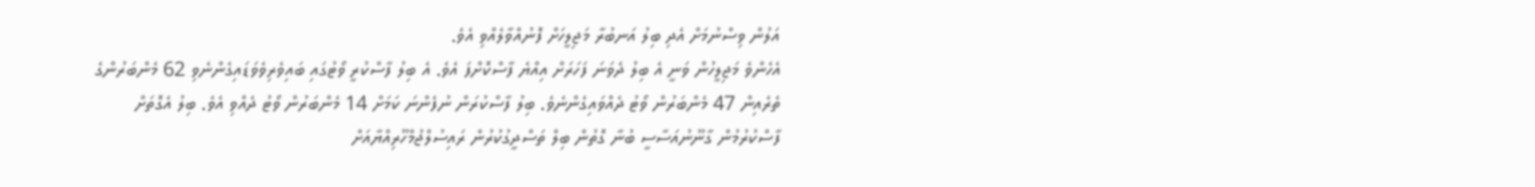އަލުން ވިސްނުމަށް އެދި ބިލު އަނބުރާ މަޖިލީހަށް ފޮނުއްވާލެއްވި އެވެ.
އެހެންވެ މަޖިލީހުން ވަނީ އެ ބިލު ދެވަނަ ފަހަރަށް އިއްޔެ ފާސްކޮށްފަ އެވެ. އެ ބިލު ފާސްކުރީ ވޯޓުގައި ބައިވެރިވެވަޑައިގެންނެވި 62 މެންބަރުންގެ ތެރެއިން 47 މެންބަރުން ވޯޓު ދެއްވައިގެންނެވެ. ބިލު ފާސްކުރަން ނުފެންނަ ކަމަށް 14 މެންބަރުން ވޯޓު ދެއްވި އެވެ. ބިލު އެގޮތަށް ފާސްކުރުމުން ގާނޫނުއަސާސީ ބުނާ ގޮތުން ބިލް ތަސްދީގުކުރުން ރައިސުލްޖުމްހޫރިއްޔާއަށް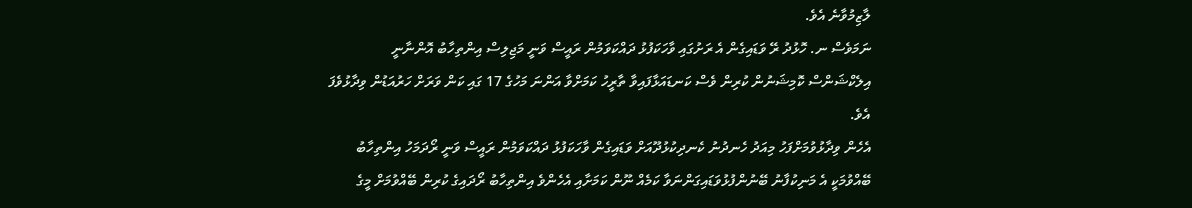ލާޒިމުވާނެ އެވެ.
ނަމަވެސް ނ. ހޮޅުދު ރޭ ވަޑައިގެން އެ ރަށުގައި ވާހަކަފުޅު ދައްކަވަމުން ރައީސް ވަނީ މަޖިލިސް އިންތިހާބު އޮންނާނީ އިލެކްޝަންސް ކޮމިޝަނުން ކުރިން ވެސް ކަނޑައަޅާފައިވާ ތާރީހު ކަމަށްވާ އަންނަ މަހުގެ 17 ގައި ކަން ވަރަށް ހަރުއަޑުން ވިދާޅުވެފަ އެވެ.
އެހެން ވިދާޅުވުމަށްފަހު މިއަދު ހެނދުނު ކެނދިކުޅުދޫއަށް ވަޑައިގެން ވާހަކަފުޅު ދައްކަވަމުން ރައީސް ވަނީ ރޯދަމަހު އިންތިހާބު ބޭއްވުމަކީ އެ މަނިކުފާނު ބޭނުންފުޅުވަޑައިގަންނަވާ ކަމެއް ނޫން ކަމަށާއި އެހެންވެ އިންތިހާބު ރޯދައިގެ ކުރިން ބޭއްވުމަށް މީގެ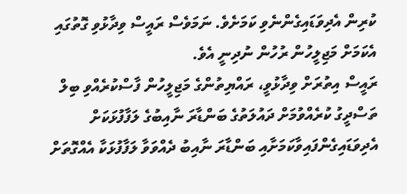ކުރިން އެދިވަޑައިގެންނެވި ކަމަށެވެ. ނަމަވެސް ރައީސް ވިދާޅުވި ގޮތުގައި އެކަމަށް މަޖިލީހުން ރުހުން ނުދިނީ އެވެ.
ރައީސް އިތުރަށް ވިދާޅުވީ، ރައްޔިތުންގެ މަޖިލީހުން ފާސްކުރެއްވި ބިލް ތަސްދީގު ކުރެއްވުމަށް ދައުލަތުގެ ބަންޑާރަ ނާއިބުގެ ލަފާފުޅަކަށް އެދިވަޑައިގެންފައިވާކަމަށާއި ބަންޑާރަ ނާއިބު ދެއްވަވާ ލަފާފުޅަކާ އެއްގޮތަށް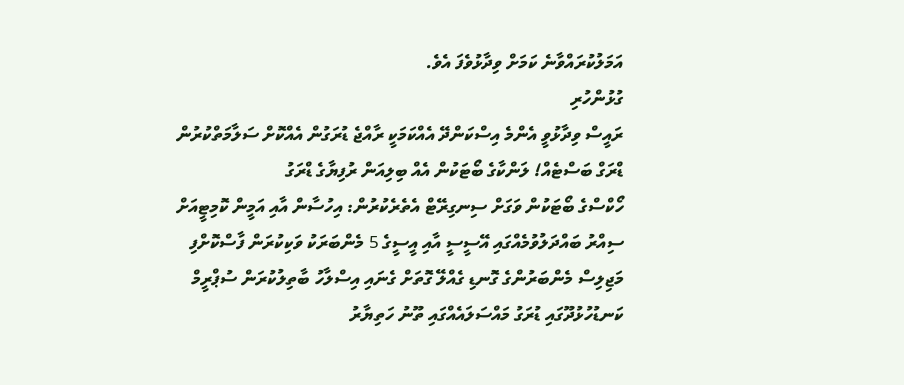އަމަލުކުރައްވާނެ ކަމަށް ވިދާޅުވެފަ އެވެ.
ގުޅުންހުރި
ރައީސް ވިދާޅުވީ އެންމެ އިސްކަންދޭ އެއްކަމަކީ ރާއްޖެ ޑުރަގުން އެއްކޮށް ސަލާމަތްކުރުން
ޑްރަގް ބަސްޓެއް! ލަންކާގެ ބޯޓަކުން އެއް ބިލިއަން ރުފިޔާގެ ޑްރަގު
ހޯކްސްގެ ބޯޓަކުން ވަގަށް ސިނގިރޭޓް އެތެރެކުރުން: އިހުސާން އާއި އަމީން ކޮމިޓީއަށް
ސިއްރު ބައްދަލުވުމެއްގައި އޭސީސީ އާއި އީސީގެ 5 މެންބަރަކު ވަކިކުރަން ފާސްކޮށްފި
މަޖިލިސް މެންބަރުންގެ ގޮނޑި ގެއްލޭ ގޮތަށް ގެނައި އިސްލާހު ބާތިލުކުރަން ސުޕްރީމް
ކަނޑުހުޅުދޫގައި ޑުރަގު މައްސަލައެއްގައި ތޫނު ހަތިޔާރު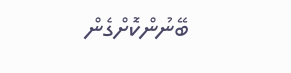ބޭނުންކޮށްގެން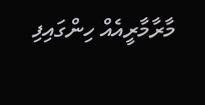މާރާމާރީއެއް ހިންގައިފި